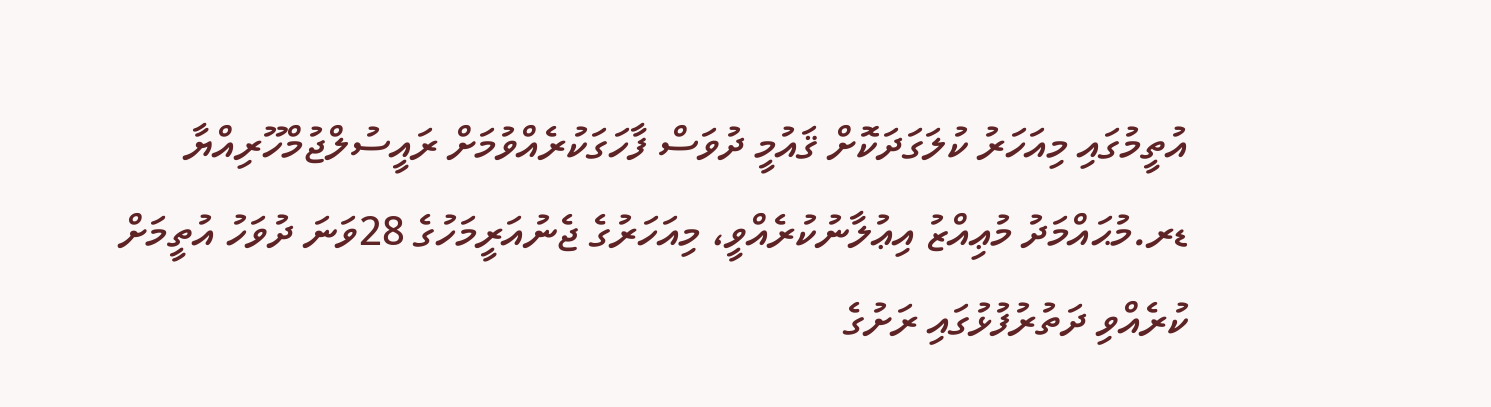އުތީމުގައި މިއަހަރު ކުލަގަދަކޮށް ޤައުމީ ދުވަސް ފާހަގަކުރެއްވުމަށް ރައީސުލްޖުމްހޫރިއްޔާ ޑރ.މުޙައްމަދު މުޢިއްޒު އިޢުލާނުކުރެއްވީ، މިއަހަރުގެ ޖެނުއަރީމަހުގެ 28ވަނަ ދުވަހު އުތީމަށް ކުރެއްވި ދަތުރުފުޅުގައި ރަށުގެ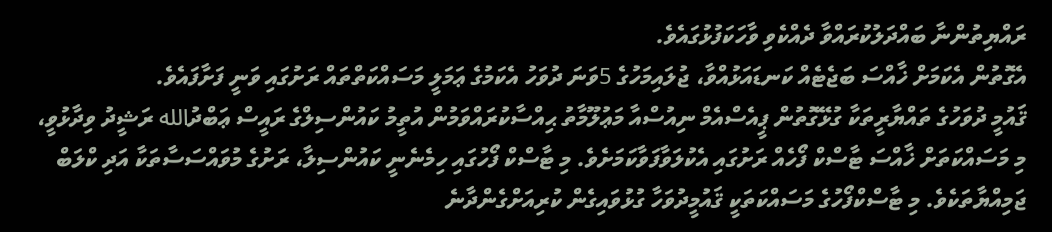ރައްޔިތުންނާ ބައްދަލުކުރައްވާ ދެއްކެވި ވާހަކަފުޅުގައެވެ.
އެގޮތުން އެކަމަށް ޚާއްސަ ބަޖެޓެއް ކަނޑައަޅުއްވާ، ޖުލައިމަހުގެ 5ވަނަ ދުވަހު އެކަމުގެ ޢަމަލީ މަސައްކަތްތައް ރަށުގައި ވަނީ ފަށާފައެވެ.
ޤައުމީ ދުވަހުގެ ތައްޔާރީތަކާ ގުޅޭގޮތުން ޕީއެސްއެމް ނިއުސްއާ މަޢުލޫމާތު ޙިއްސާކުރައްވަމުން އުތީމު ކައުންސިލްގެ ރައީސް ޢަބްދުالله ރަޝީދު ވިދާޅުވީ، މި މަސައްކަތަށް ޚާއްސަ ޓާސްކް ފޯހެއް ރަށުގައި އެކުލަވާފަވާކަމަށެވެ. މި ޓާސްކް ފޯހުގައި ހިމެނެނީ ކައުންސިލާ، ރަށުގެ މުވައްސަސާތަކާ އަދި ކްލަބް ޖަމިއްޔާތަކެވެ. މި ޓާސްކްފޯހުގެ މަސައްކަތަކީ ޤައުމީދުވަހާ ގުޅުވައިގެން ކުރިއަށްގެންދާނެ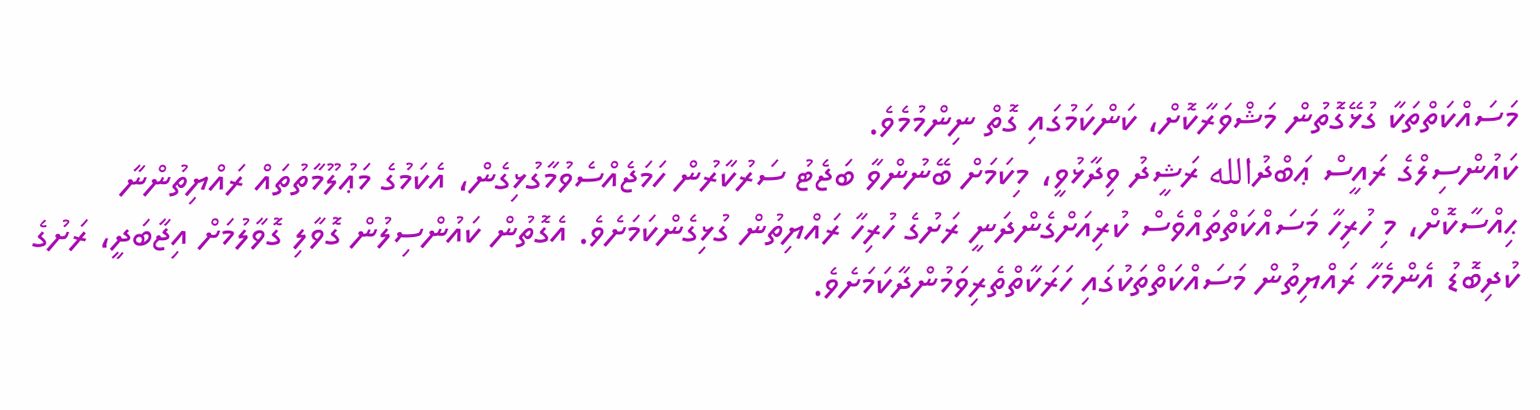މަސައްކަތްތަކާ ގުޅޭގޮތުން މަޝްވަރާކޮށް، ކަންކަމުގައި ގޮތް ނިންމުމެވެ.
ކައުންސިލްގެ ރައީސް ޢަބްދުالله ރަޝީދު ވިދާޅުވީ، މިކަމަށް ބޭނުންވާ ބަޖެޓު ސަރުކާރުން ހަމަޖެއްސެވުމާގުޅިގެން، އެކަމުގެ މަޢުލޫމާތުތައް ރައްޔިތުންނާ ޙިއްސާކޮށް، މި ހުރިހާ މަސައްކަތްތައްވެސް ކުރިއަށްގެންދަނީ ރަށުގެ ހުރިހާ ރައްޔިތުން ގުޅިގެންކަމަށެވެ. އެގޮތުން ކައުންސިލުން ގޮވާލި ގޮވާލުމަށް އިޖާބަދީ، ރަށުގެ ކުދިބޮޑު އެންމެހާ ރައްޔިތުން މަސައްކަތްތަކުގައި ހަރަކާތްތެރިވަމުންދާކަމަށެވެ.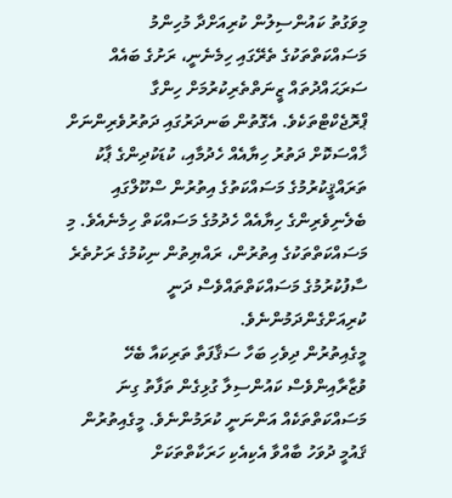މިވަގުތު ކައުންސިލުން ކުރިއަށްދާ މުހިންމު މަސައްކަތްތަކުގެ ތެރޭގައި ހިމެނެނީ، ރަށުގެ ބައެއް ސަރަޙައްދުތައް ޒީނަތްތެރިކުރުމަށް ހިންގާ ޕްރޮޖެކްޓްތަކެވެ. އެގޮތުން ބަނދަރުގައި ދަތުރުވެރިންނަށް ޚާއްސަކޮށް ދަތުރު ހިޔާއެއް ހެދުމާއި، ކުޑަކުދިންގެ ޕާކު ތަރައްޤީކުރުމުގެ މަސައްކަތުގެ އިތުރުން ސްކޫލްގައި ބެލެނިވެރިންގެ ހިޔާއެއް ހެދުމުގެ މަސައްކަތް ހިމެނެއެވެ. މި މަސައްކަތްތަކުގެ އިތުރުން، ރައްޔިތުން ނިކުމުގެ ރަށުތެރެ ސާފުކުރުމުގެ މަސައްކަތްތައްވެސް ދަނީ ކުރިއަށްގެންދަމުންނެވެ.
މީގެއިތުރުން ދިވެހި ބަހާ ސަޤާފަތާ ތަރިކައާ ބެހޭ ވުޒާރާއިންވެސް ކައުންސިލާ ގުޅިގެން ތަފާތު ގިނަ މަސައްކަތްތަކެއް އަންނަނީ ކުރަމުންނެވެ. މީގެއިތުރުން ޤައުމީ ދުވަހު ބާއްވާ އެކިއެކި ހަރަކާތްތަކަށް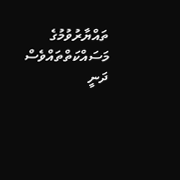ތައްޔާރުވުމުގެ މަސައްކަތްތައްވެސް ދަނީ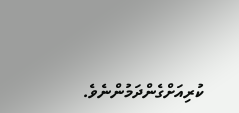ކުރިއަށްގެންދަމުންނެވެ.